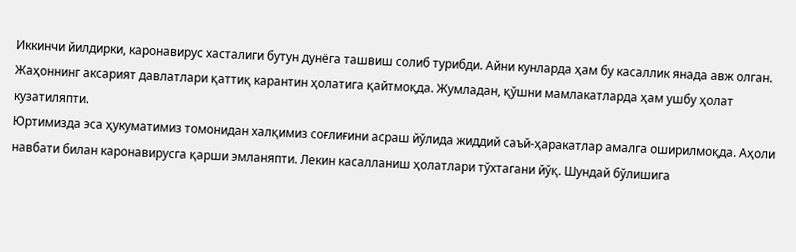Иккинчи йилдирки, каронавирус хасталиги бутун дунёга ташвиш солиб турибди. Айни кунларда ҳам бу касаллик янада авж олган. Жаҳоннинг аксарият давлатлари қаттиқ карантин ҳолатига қайтмоқда. Жумладан, қўшни мамлакатларда ҳам ушбу ҳолат кузатиляпти.
Юртимизда эса ҳукуматимиз томонидан халқимиз соғлиғини асраш йўлида жиддий саъй-ҳаракатлар амалга оширилмоқда. Аҳоли навбати билан каронавирусга қарши эмланяпти. Лекин касалланиш ҳолатлари тўхтагани йўқ. Шундай бўлишига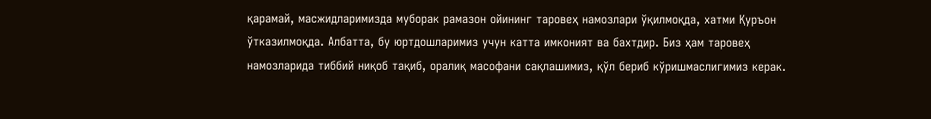қарамай, масжидларимизда муборак рамазон ойининг таровеҳ намозлари ўқилмоқда, хатми Қуръон ўтказилмоқда. Албатта, бу юртдошларимиз учун катта имконият ва бахтдир. Биз ҳам таровеҳ намозларида тиббий ниқоб тақиб, оралиқ масофани сақлашимиз, қўл бериб кўришмаслигимиз керак.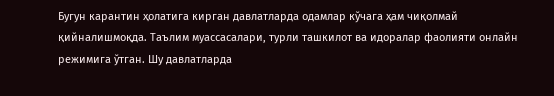Бугун карантин ҳолатига кирган давлатларда одамлар кўчага ҳам чиқолмай қийналишмоқда. Таълим муассасалари, турли ташкилот ва идоралар фаолияти онлайн режимига ўтган. Шу давлатларда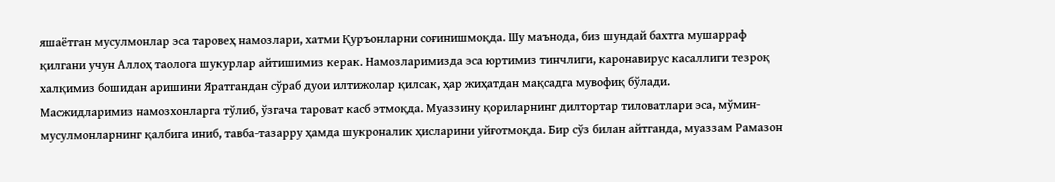яшаётган мусулмонлар эса таровеҳ намозлари, хатми Қуръонларни соғинишмоқда. Шу маънода, биз шундай бахтга мушарраф қилгани учун Аллоҳ таолога шукурлар айтишимиз керак. Намозларимизда эса юртимиз тинчлиги, каронавирус касаллиги тезроқ халқимиз бошидан аришини Яратгандан сўраб дуои илтижолар қилсак, ҳар жиҳатдан мақсадга мувофиқ бўлади.
Масжидларимиз намозхонларга тўлиб, ўзгача тароват касб этмоқда. Муаззину қориларнинг дилтортар тиловатлари эса, мўмин-мусулмонларнинг қалбига иниб, тавба-тазарру ҳамда шукроналик ҳисларини уйғотмоқда. Бир сўз билан айтганда, муаззам Рамазон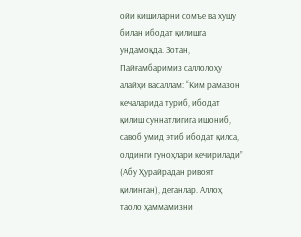ойи кишиларни сомъе ва хушу билан ибодат қилишга ундамоқда. Зотан, Пайғамбаримиз саллолоҳу алайҳи васаллам: “Ким рамазон кечаларида туриб, ибодат қилиш суннатлигига ишониб, савоб умид этиб ибодат қилса, олдинги гуноҳлари кечирилади” (Абу Ҳурайрадан ривоят қилинган), деганлар. Аллоҳ таоло ҳаммамизни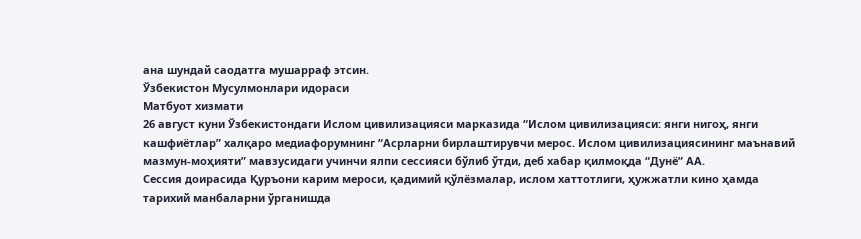ана шундай саодатга мушарраф этсин.
Ўзбекистон Мусулмонлари идораси
Матбуот хизмати
26 август куни Ўзбекистондаги Ислом цивилизацияси марказида “Ислом цивилизацияси: янги нигоҳ, янги кашфиётлар” халқаро медиафорумнинг “Асрларни бирлаштирувчи мерос. Ислом цивилизациясининг маънавий мазмун-моҳияти” мавзусидаги учинчи ялпи сессияси бўлиб ўтди, деб хабар қилмоқда “Дунё” АА.
Сессия доирасида Қуръони карим мероси, қадимий қўлёзмалар, ислом хаттотлиги, ҳужжатли кино ҳамда тарихий манбаларни ўрганишда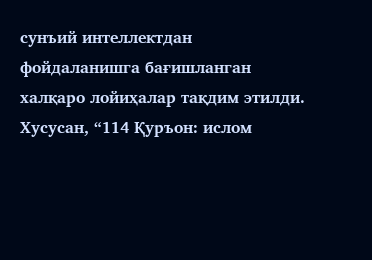сунъий интеллектдан фойдаланишга бағишланган халқаро лойиҳалар тақдим этилди.
Хусусан, “114 Қуръон: ислом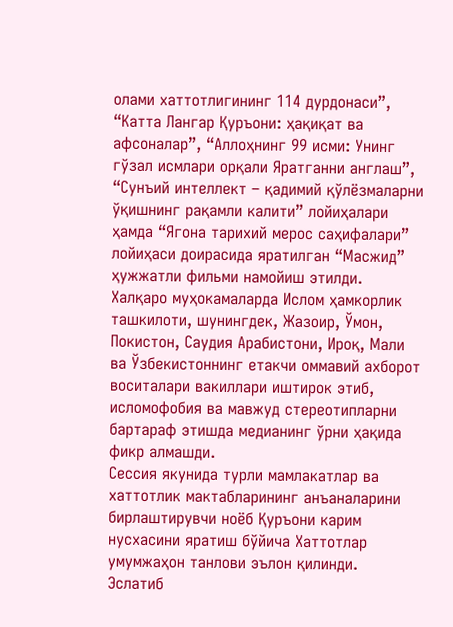олами хаттотлигининг 114 дурдонаси”, “Катта Лангар Қуръони: ҳақиқат ва афсоналар”, “Аллоҳнинг 99 исми: Унинг гўзал исмлари орқали Яратганни англаш”, “Сунъий интеллект – қадимий қўлёзмаларни ўқишнинг рақамли калити” лойиҳалари ҳамда “Ягона тарихий мерос саҳифалари” лойиҳаси доирасида яратилган “Масжид” ҳужжатли фильми намойиш этилди.
Халқаро муҳокамаларда Ислом ҳамкорлик ташкилоти, шунингдек, Жазоир, Ўмон, Покистон, Саудия Арабистони, Ироқ, Мали ва Ўзбекистоннинг етакчи оммавий ахборот воситалари вакиллари иштирок этиб, исломофобия ва мавжуд стереотипларни бартараф этишда медианинг ўрни ҳақида фикр алмашди.
Сессия якунида турли мамлакатлар ва хаттотлик мактабларининг анъаналарини бирлаштирувчи ноёб Қуръони карим нусхасини яратиш бўйича Хаттотлар умумжаҳон танлови эълон қилинди.
Эслатиб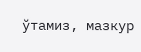ўтамиз, мазкур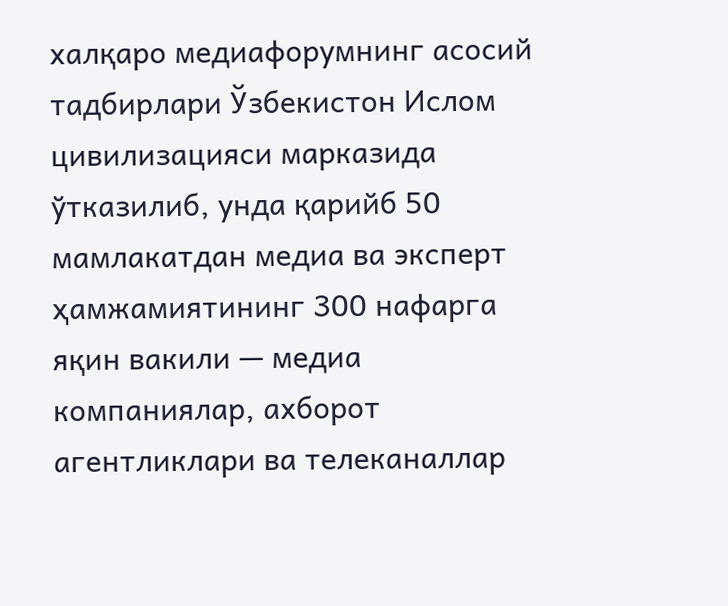халқаро медиафорумнинг асосий тадбирлари Ўзбекистон Ислом цивилизацияси марказида ўтказилиб, унда қарийб 50 мамлакатдан медиа ва эксперт ҳамжамиятининг 300 нафарга яқин вакили — медиа компаниялар, ахборот агентликлари ва телеканаллар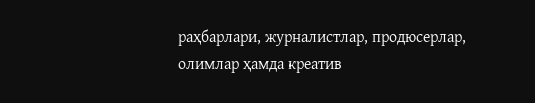раҳбарлари, журналистлар, продюсерлар, олимлар ҳамда креатив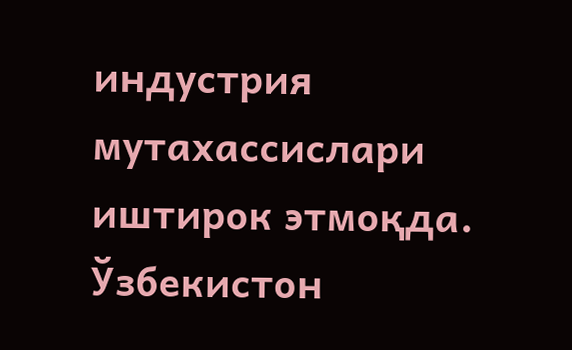индустрия мутахассислари иштирок этмоқда.
Ўзбекистон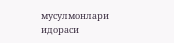мусулмонлари идораси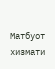Матбуот хизмати